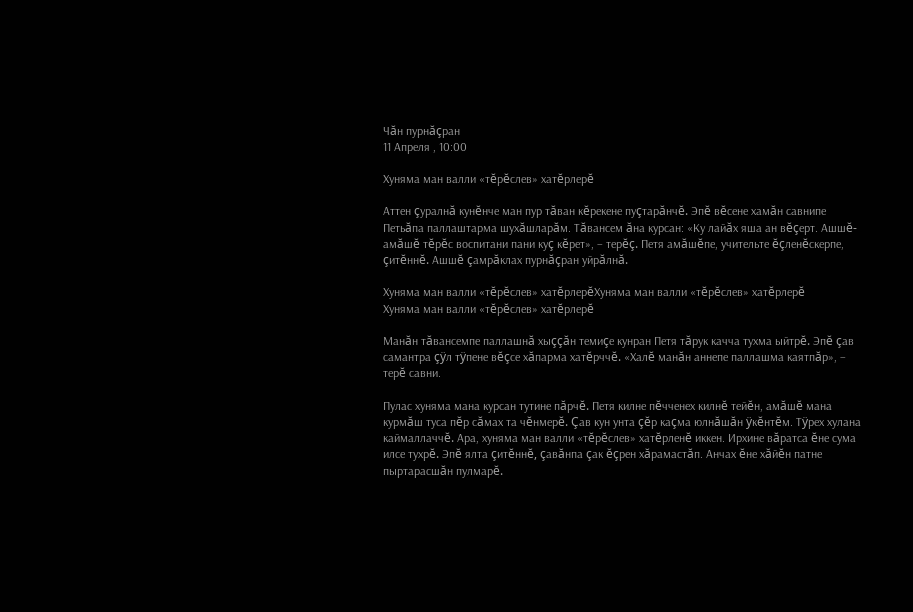Чăн пурнăçран
11 Апреля , 10:00

Хуняма ман валли «тĕрĕслев» хатĕрлерĕ

Аттен çуралнă кунĕнче ман пур тăван кĕрекене пуçтарăнчĕ. Эпĕ вĕсене хамăн савнипе Петьăпа паллаштарма шухăшларăм. Тăвансем ăна курсан: «Ку лайăх яша ан вĕçерт. Ашшĕ-амăшĕ тĕрĕс воспитани пани куç кĕрет», – терĕç. Петя амăшĕпе, учительте ĕçленĕскерпе, çитĕннĕ. Ашшĕ çамрăклах пурнăçран уйрăлнă.

Хуняма ман валли «тĕрĕслев» хатĕрлерĕХуняма ман валли «тĕрĕслев» хатĕрлерĕ
Хуняма ман валли «тĕрĕслев» хатĕрлерĕ

Манăн тăвансемпе паллашнă хыççăн темиçе кунран Петя тăрук качча тухма ыйтрĕ. Эпĕ çав самантра çÿл тÿпене вĕçсе хăпарма хатĕрччĕ. «Халĕ манăн аннепе паллашма каятпăр», – терĕ савни.

Пулас хуняма мана курсан тутине пăрчĕ. Петя килне пĕчченех килнĕ тейĕн, амăшĕ мана курмăш туса пĕр сăмах та чĕнмерĕ. Çав кун унта çĕр каçма юлнăшăн ÿкĕнтĕм. Тÿрех хулана каймаллаччĕ. Ара, хуняма ман валли «тĕрĕслев» хатĕрленĕ иккен. Ирхине вăратса ĕне сума илсе тухрĕ. Эпĕ ялта çитĕннĕ, çавăнпа çак ĕçрен хăрамастăп. Анчах ĕне хăйĕн патне пыртарасшăн пулмарĕ.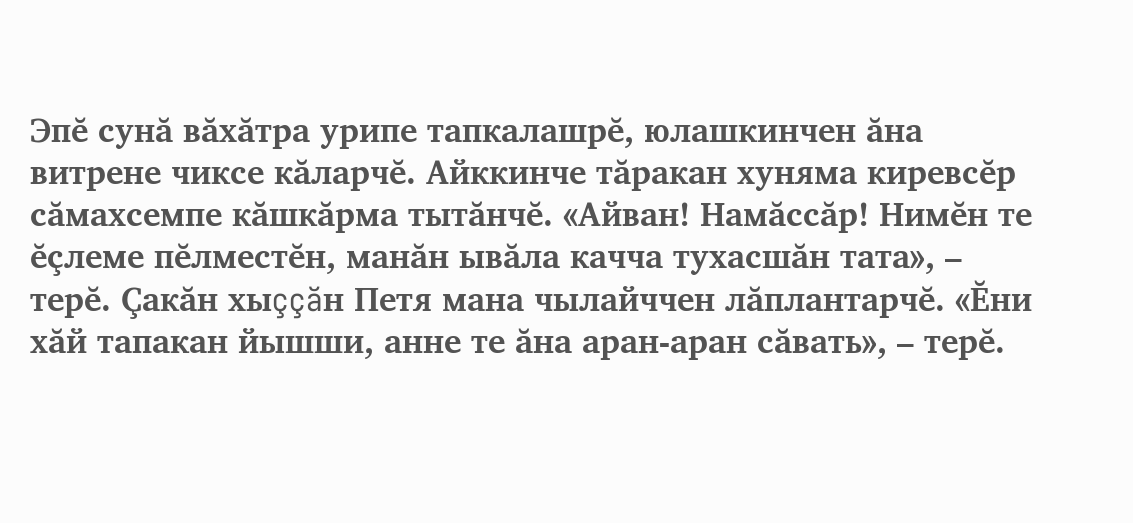Эпĕ сунă вăхăтра урипе тапкалашрĕ, юлашкинчен ăна витрене чиксе кăларчĕ. Айккинче тăракан хуняма киревсĕр сăмахсемпе кăшкăрма тытăнчĕ. «Айван! Намăссăр! Нимĕн те ĕçлеме пĕлместĕн, манăн ывăла качча тухасшăн тата», – терĕ. Çакăн хыççăн Петя мана чылайччен лăплантарчĕ. «Ĕни хăй тапакан йышши, анне те ăна аран-аран сăвать», – терĕ.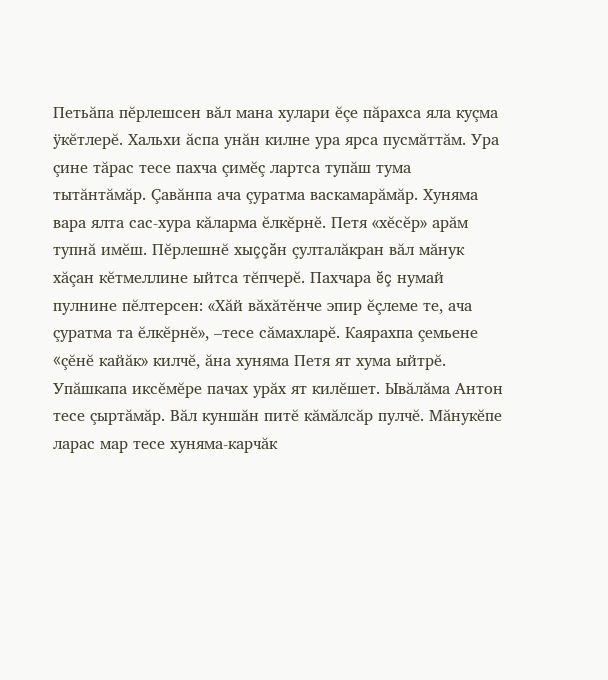Петьăпа пĕрлешсен вăл мана хулари ĕçе пăрахса яла куçма ÿкĕтлерĕ. Хальхи ăспа унăн килне ура ярса пусмăттăм. Ура çине тăрас тесе пахча çимĕç лартса тупăш тума тытăнтăмăр. Çавăнпа ача çуратма васкамарăмăр. Хуняма вара ялта сас-хура кăларма ĕлкĕрнĕ. Петя «хĕсĕр» арăм тупнă имĕш. Пĕрлешнĕ хыççăн çулталăкран вăл мăнук хăçан кĕтмеллине ыйтса тĕпчерĕ. Пахчара ĕç нумай пулнине пĕлтерсен: «Хăй вăхăтĕнче эпир ĕçлеме те, ача çуратма та ĕлкĕрнĕ», –тесе сăмахларĕ. Каярахпа çемьене «çĕнĕ кайăк» килчĕ, ăна хуняма Петя ят хума ыйтрĕ. Упăшкапа иксĕмĕре пачах урăх ят килĕшет. Ывăлăма Антон тесе çыртăмăр. Вăл куншăн питĕ кăмăлсăр пулчĕ. Мăнукĕпе ларас мар тесе хуняма-карчăк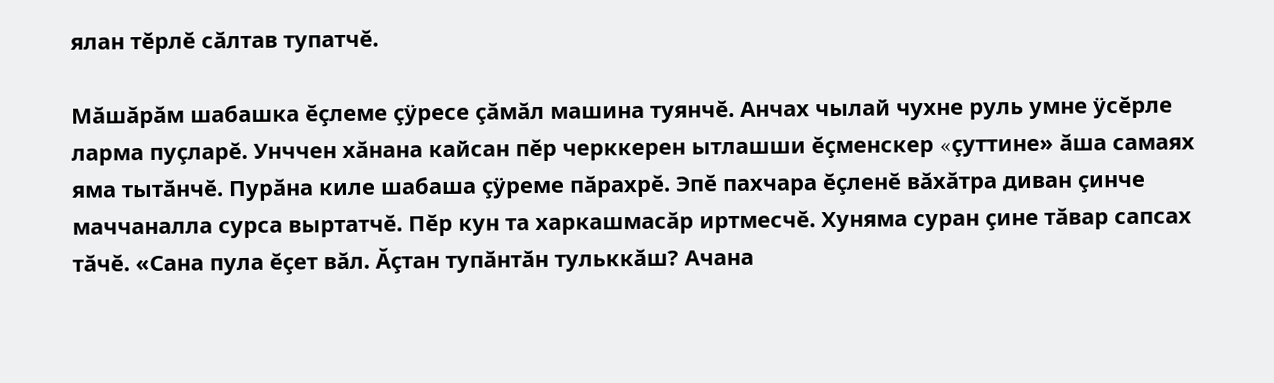ялан тĕрлĕ сăлтав тупатчĕ.

Мăшăрăм шабашка ĕçлеме çÿресе çăмăл машина туянчĕ. Анчах чылай чухне руль умне ÿсĕрле ларма пуçларĕ. Унччен хăнана кайсан пĕр черккерен ытлашши ĕçменскер «çуттине» ăша самаях яма тытăнчĕ. Пурăна киле шабаша çÿреме пăрахрĕ. Эпĕ пахчара ĕçленĕ вăхăтра диван çинче маччаналла сурса выртатчĕ. Пĕр кун та харкашмасăр иртмесчĕ. Хуняма суран çине тăвар сапсах тăчĕ. «Сана пула ĕçет вăл. Ăçтан тупăнтăн тульккăш? Ачана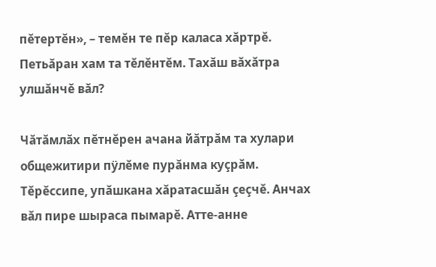пĕтертĕн», – темĕн те пĕр каласа хăртрĕ. Петьăран хам та тĕлĕнтĕм. Тахăш вăхăтра улшăнчĕ вăл?

Чăтăмлăх пĕтнĕрен ачана йăтрăм та хулари общежитири пÿлĕме пурăнма куçрăм. Тĕрĕссипе, упăшкана хăратасшăн çеçчĕ. Анчах вăл пире шыраса пымарĕ. Атте-анне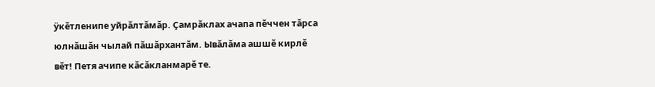ÿкĕтленипе уйрăлтăмăр. Çамрăклах ачапа пĕччен тăрса юлнăшăн чылай пăшăрхантăм. Ывăлăма ашшĕ кирлĕ вĕт! Петя ачипе кăсăкланмарĕ те.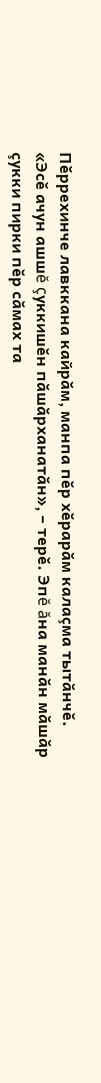Пĕррехинче лавккана кайрăм, манпа пĕр хĕрарăм калаçма тытăнчĕ. «Эсĕ ачун ашшĕ çуккишĕн пăшăрханатăн», – терĕ. Эпĕ ăна манăн мăшăр çукки пирки пĕр сăмах та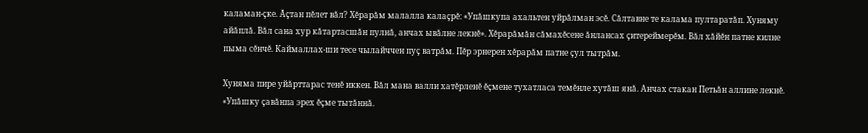каламан-çке. Ăçтан пĕлет вăл? Хĕрарăм малалла калаçрĕ: «Упăшкупа ахальтен уйрăлман эсĕ. Сăлтавне те калама пултаратăп. Хуняму айăплă. Вăл сана хур кăтартасшăн пулнă, анчах ывăлне лекнĕ». Хĕрарăмăн сăмахĕсене ăнлансах çитереймерĕм. Вăл хăйĕн патне килне пыма сĕнчĕ. Каймаллах-ши тесе чылайччен пуç ватрăм. Пĕр эрнерен хĕрарăм патне çул тытрăм.

Хуняма пире уйăрттарас тенĕ иккен. Вăл мана валли хатĕрленĕ ĕçмене тухатласа темĕнле хутăш янă. Анчах стакан Петьăн аллине лекнĕ. «Упăшку çавăнпа эрех ĕçме тытăннă.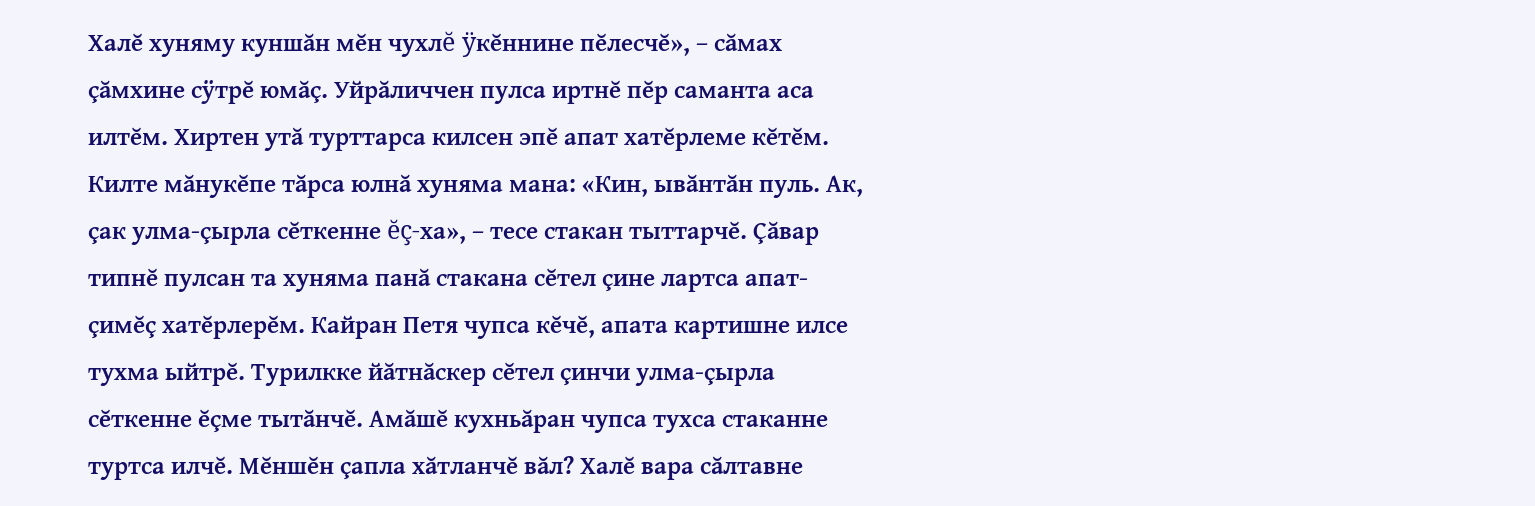Халĕ хуняму куншăн мĕн чухлĕ ÿкĕннине пĕлесчĕ», – сăмах çăмхине сÿтрĕ юмăç. Уйрăличчен пулса иртнĕ пĕр саманта аса илтĕм. Хиртен утă турттарса килсен эпĕ апат хатĕрлеме кĕтĕм. Килте мăнукĕпе тăрса юлнă хуняма мана: «Кин, ывăнтăн пуль. Ак, çак улма-çырла сĕткенне ĕç-ха», – тесе стакан тыттарчĕ. Çăвар типнĕ пулсан та хуняма панă стакана сĕтел çине лартса апат-çимĕç хатĕрлерĕм. Кайран Петя чупса кĕчĕ, апата картишне илсе тухма ыйтрĕ. Турилкке йăтнăскер сĕтел çинчи улма-çырла сĕткенне ĕçме тытăнчĕ. Амăшĕ кухньăран чупса тухса стаканне туртса илчĕ. Мĕншĕн çапла хăтланчĕ вăл? Халĕ вара сăлтавне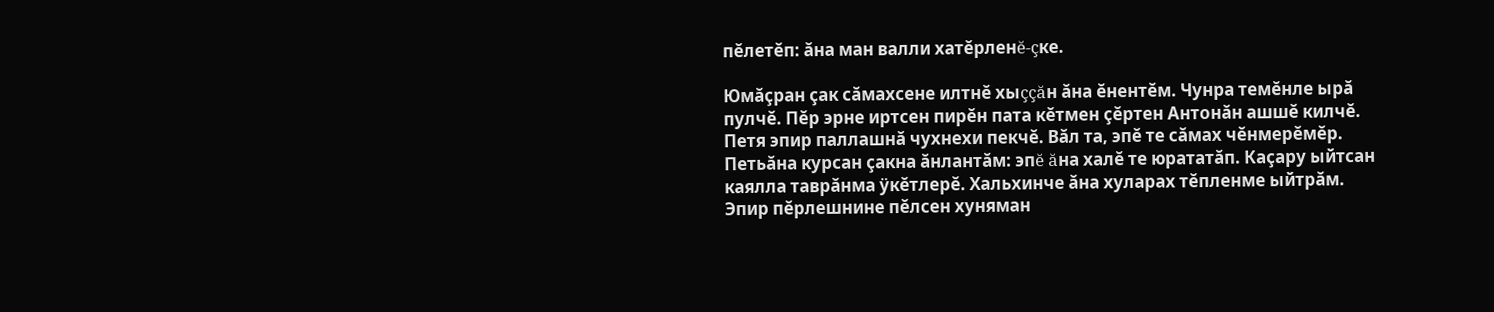пĕлетĕп: ăна ман валли хатĕрленĕ-çке.

Юмăçран çак сăмахсене илтнĕ хыççăн ăна ĕнентĕм. Чунра темĕнле ырă пулчĕ. Пĕр эрне иртсен пирĕн пата кĕтмен çĕртен Антонăн ашшĕ килчĕ. Петя эпир паллашнă чухнехи пекчĕ. Вăл та, эпĕ те сăмах чĕнмерĕмĕр. Петьăна курсан çакна ăнлантăм: эпĕ ăна халĕ те юрататăп. Каçару ыйтсан каялла таврăнма ÿкĕтлерĕ. Хальхинче ăна хуларах тĕпленме ыйтрăм. Эпир пĕрлешнине пĕлсен хуняман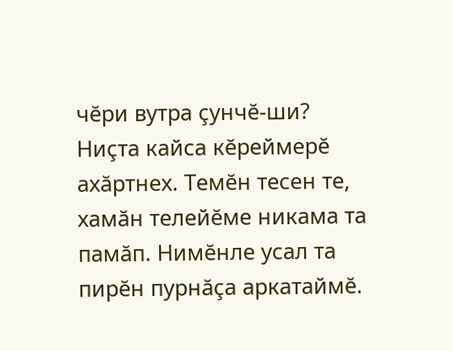чĕри вутра çунчĕ-ши? Ниçта кайса кĕреймерĕ ахăртнех. Темĕн тесен те, хамăн телейĕме никама та памăп. Нимĕнле усал та пирĕн пурнăçа аркатаймĕ.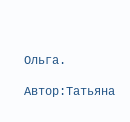Ольга.

Автор:Татьяна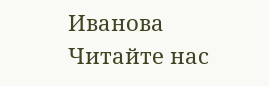Иванова
Читайте нас